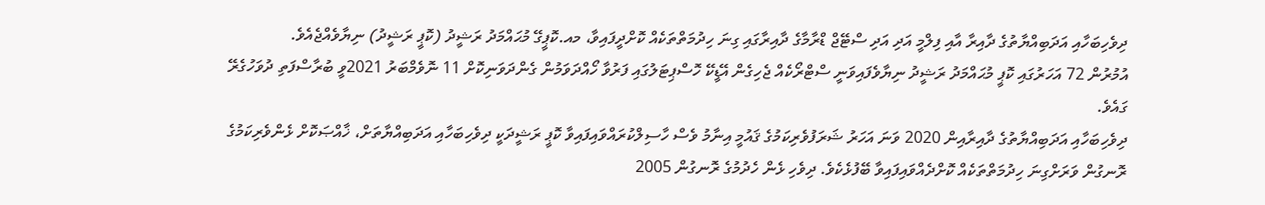ދިވެހިބަހާއި އަދަބިއްޔާތުގެ ދާއިރާ އާއި ފިލްމީ އަދި އަދި ސްޓޭޖް ޑްރާމާގެ ދާއިރާގައި ގިނަ ހިދުމަތްތަކެއް ކޮށްދީފައިވާ، މއ.ކޮޕީގޭ މުޙައްމަދު ރަޝީދު (ކޮޕީ ރަޝީދު) ނިޔާވެއްޖެއެވެ.
އުމުރުން 72 އަހަރުގައި ކޮޕީ މުޙައްމަދު ރަޝީދު ނިޔާވެފައިވަނީ ސްޓްރޯކެއް ޖެހިގެން އޭޑީކޭ ހޮސްޕިޓަލުގައި ފަރުވާ ހޯއްދަވަމުން ގެންދަވަނިކޮށް 11 ނޮވެމްބަރު 2021ވީ ބުރާސްފަތި ދުވަހުގެރޭ ގައެވެ.
ދިވެހިބަހާއި އަދަބިއްޔާތުގެ ދާއިރާއިން 2020 ވަނަ އަހަރު ޝަރަފުވެރިކަމުގެ ޤައުމީ އިނާމު ވެސް ހާސިލްކުރައްވައިފައިވާ ކޮޕީ ރަޝީދަކީ ދިވެހިބަހާއި އަދަބިއްޔާތަށް، ޚާއްޞަކޮށް ޅެންވެރިކަމުގެ ރޮނގުން ވަރަށްގިނަ ހިދުމަތްތަކެއް ކޮށްދެއްވައިފައިވާ ބޭފުޅެކެވެ. ދިވެހި ޅެން ހެދުމުގެ ރޮނގުން 2005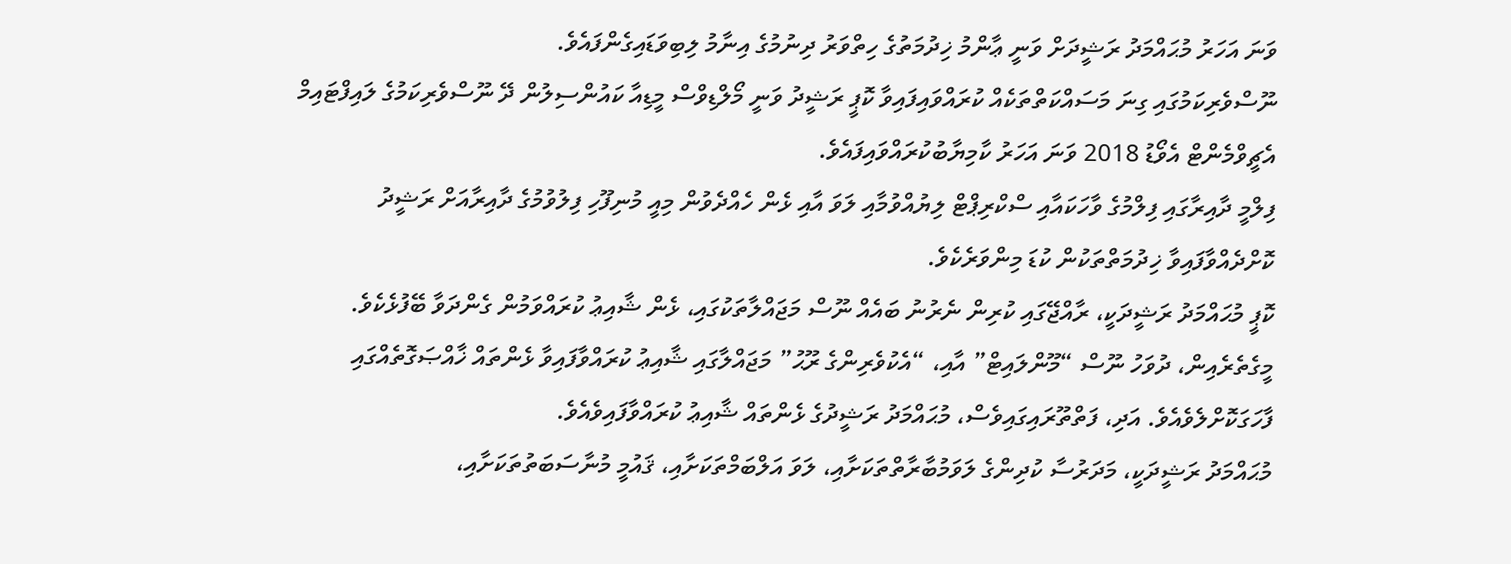ވަނަ އަހަރު މުޙައްމަދު ރަޝީދަށް ވަނީ ޢާންމު ޚިދުމަތުގެ ހިތްވަރު ދިނުމުގެ އިނާމު ލިބިވަޑައިގެންފައެވެ.
ނޫސްވެރިކަމުގައި ގިނަ މަސައްކަތްތަކެއް ކުރައްވައިފައިވާ ކޮޕީ ރަޝީދު ވަނީ މޯލްޑިވްސް މީޑިއާ ކައުންސިލުން ދޭ ނޫސްވެރިކަމުގެ ލައިފްޓައިމް އެޗީވްމެންޓް އެވޯޑު 2018 ވަނަ އަހަރު ކާމިޔާބުކުރައްވައިފައެވެ.
ފިލްމީ ދާއިރާގައި ފިލްމުގެ ވާހަކައާއި ސްކްރިޕްޓް ލިޔުއްވުމާއި ލަވަ އާއި ޅެން ހެއްދެވުން މިއީ މުނިފޫހި ފިލުވުމުގެ ދާއިރާއަށް ރަޝީދު ކޮށްދެއްވާފައިވާ ޚިދުމަތްތަކުން ކުޑަ މިންވަރެކެވެ.
ކޮޕީ މުޙައްމަދު ރަޝީދަކީ، ރާއްޖޭގައި ކުރިން ނެރުނު ބައެއް ނޫސް މަޖައްލާތަކުގައި، ޅެން ޝާއިޢު ކުރައްވަމުން ގެންދަވާ ބޭފުޅެކެވެ. މީގެތެރެއިން، ދުވަހު ނޫސް “މޫންލައިޓް” އާއި، “އެކުވެރިންގެ ރޫޙު” މަޖައްލާގައި ޝާއިޢު ކުރައްވާފައިވާ ޅެންތައް ޚާއްޞަގޮތެއްގައި ފާހަގަކޮށްލެވެއެވެ. އަދި، ފަތްތޫރައިގައިވެސް، މުޙައްމަދު ރަޝީދުގެ ޅެންތައް ޝާއިޢު ކުރައްވާފައިވެއެވެ.
މުޙައްމަދު ރަޝީދަކީ، މަދަރުސާ ކުދިންގެ ލަވަމުބާރާތްތަކަށާއި، ލަވަ އަލްބަމްތަކަށާއި، ޤައުމީ މުނާސަބަތުތަކަށާއި،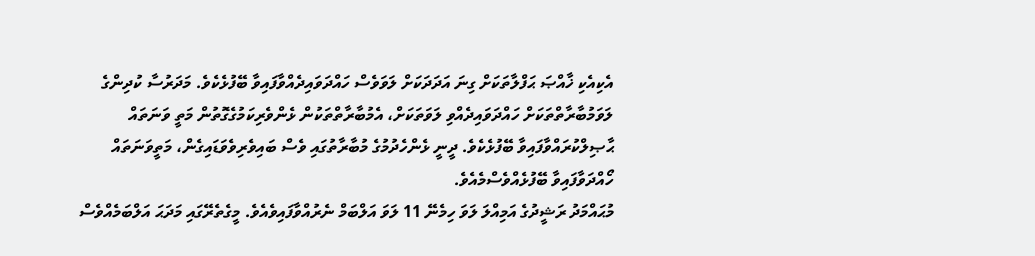އެކިއެކި ޚާއްޞަ ޙަފްލާތަކަށް ގިނަ އަދަދަކަށް ލަވަވެސް ހައްދަވައިދެއްވާފައިވާ ބޭފުޅެކެވެ. މަދަރުސާ ކުދިންގެ ލަވަމުބާރާތްތަކަށް ހައްދަވައިދެއްވި ލަވަތަކަށް، އެމުބާރާތްތަކުން ޅެންވެރިކަމުގެގޮތުން މަތީ ވަނަތައް ޙާޞިލްކުރައްވާފައިވާ ބޭފުޅެކެވެ. ދީނީ ޅެންހެދުމުގެ މުބާރާތުގައި ވެސް ބައިވެރިވެވަޑައިގެން، މަތީވަނަތައް ހޯއްދަވާފައިވާ ބޭފުޅެއްވެސްމެއެވެ.
މުޙައްމަދު ރަޝީދުގެ އަމިއްލަ ލަވަ ހިމެނޭ 11 ލަވަ އަލްބަމް ނެރުއްވާފައިވެއެވެ. މީގެތެރޭގައި މަދަޙަ އަލްބަމެއްވެސް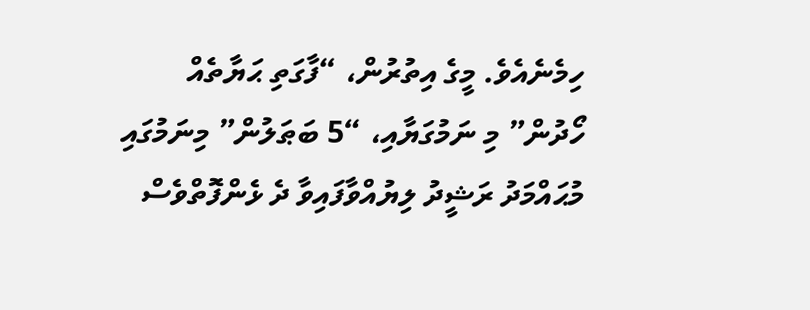ހިމެނެއެވެ. މީގެ އިތުރުން، “ފާގަތި ޙަޔާތެއް ހޯދުން” މި ނަމުގަޔާއި، “5 ބަޠަލުން” މިނަމުގައި މުޙައްމަދު ރަޝީދު ލިޔުއްވާފައިވާ ދެ ޅެންފޮތްވެސް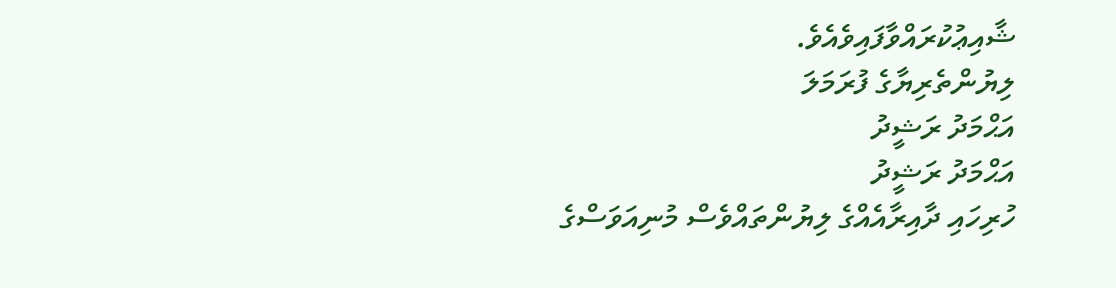ޝާއިޢުކުރައްވާފައިވެއެވެ.
ލިޔުންތެރިޔާގެ ފުރަމަލަ
އަޙްމަދު ރަޝީދު
އަޙްމަދު ރަޝީދު
ހުރިހައި ދާއިރާއެއްގެ ލިޔުންތައްވެސް މުނިއަވަސްގެ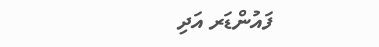ފައުންޑަރ އަދި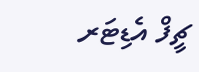ޗީފް އެޑިޓަރ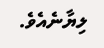ލިޔާނެއެވެ.